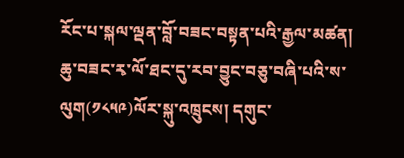རོང་པ་སྐལ་ལྡན་བློ་བཟང་བསྟན་པའི་རྒྱལ་མཚན།
ཆུ་བཟང་རྭ་ལོ་ཐང་དུ་རབ་བྱུང་བཅུ་བཞི་པའི་ས་ལུག(༡༨༥༩)ལོར་སྐུ་འཁྲུངས། དགུང་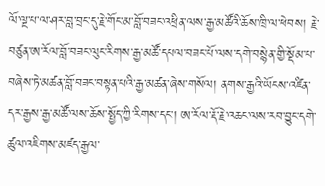ལོ་ལྔ་པ་ལ་ཤར་བླ་བྲང་དུ་རྗེ་གོང་མ་བློ་བཟང་འཕྲིན་ལས་རྒྱ་མཚོའི་ཆོས་ཁྲི་ལ་ཕེབས། རྗེ་བཙུན་ཨ་རོལ་བློ་བཟང་ལུང་རིགས་རྒྱ་མཚོ་དཔལ་བཟང་པོ་ལས་དགེ་བསྙེན་གྱི་སྡོམ་པ་བཞེས་ཏེ་མཚན་བློ་བཟང་བསྟན་པའི་རྒྱ་མཚན་ཞེས་གསོལ། ནགས་རྒྱའི་ཡོངས་འཛིན་དར་རྒྱས་རྒྱ་མཚོ་ལས་ཆོས་སྤྱོད་ཀྱི་རིགས་དང་། ཨ་རོལ་རྡོ་རྗེ་འཆང་ལས་རབ་བྱུང་དགེ་ཚུལ་འཇིགས་མཛད་རྒྱལ་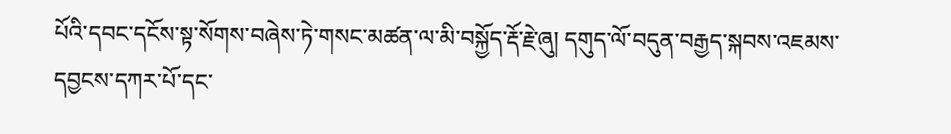པོའི་དབང་དངོས་སྟ་སོགས་བཞེས་ཏེ་གསང་མཚན་ལ་མི་བསྐྱོད་རྡོ་རྗེ་ཞུ། དགུད་ལོ་བདུན་བརྒྱད་སྐབས་འཇམས་དབྱངས་དཀར་པོ་དང་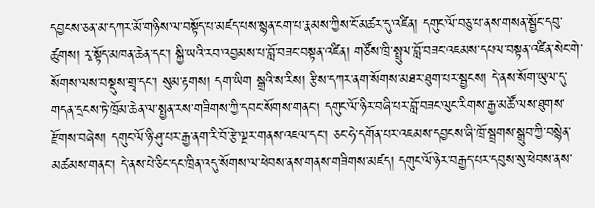དབྱངས་ཅན་མ་དཀར་མོ་གཉིས་ལ་བསྟོད་པ་མཛད་པས་སྙན་ངག་པ་རྣམས་ཀྱིས་ངོ་མཚར་དུ་འཛིན། དགུང་ལོ་བཅུ་པ་ནས་གསན་སྦྱོང་དབུ་ཚུགས། རྭ་སྟོད་མཁན་ཆེན་དང་། སྐྱི་ཡའི་རབ་འབྱམས་པ་བློ་བཟང་བསྟན་འཛིན། གཙོས་ཁྲི་སྤྲུལ་བློ་བཟང་འཇམས་དཔལ་བསྟན་འཛིན་སེང་གེ་སོགས་ལས་བསྡུས་གྲྭ་དང་། སུམ་རྟགས། དག་ཡིག སྒྲའི་ས་རིས། རྩིས་དཀར་ནག་སོགས་མཐར་ཐུག་པར་སྦྱངས། དེ་ནས་སོག་ཡུལ་དུ་གདན་དྲངས་ཏེ་ཁྲོམ་ཆེན་ལ་སྤྱན་རས་གཟིགས་ཀྱི་དབང་སོགས་གནང། དགུང་ལོ་ཉིར་བཞི་པར་བློ་བཟང་ལུང་རིགས་རྒྱ་མཚོ་ལས་ཐུགས་རྫོགས་བཞེས། དགུང་ལོ་ཉི་ཤུ་པར་རྒྱ་ནག་རི་བོ་རྩེ་ལྔར་གནས་འཇལ་དང་། ཅང་ཧེ་དགོན་པར་འཇམས་དབྱངས་ཞི་ཁྲོ་སྦྲགས་སྒྲུབ་ཀྱི་བསྙེན་མཚམས་གནང་། དེ་ནས་པེ་ཅིང་དང་ཁྲིན་འདུ་སོགས་ལ་ཕེབས་ནས་གནས་གཟིགས་མཛད། དགུང་ལོ་ཉེར་བརྒྱད་པར་དབུས་སུ་ཕེབས་ནས་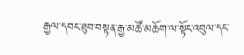རྒྱལ་དབང་ཐུབ་བསྟན་རྒྱ་མཚོ་མཆོག་ལ་སྟོང་འབུལ་དང་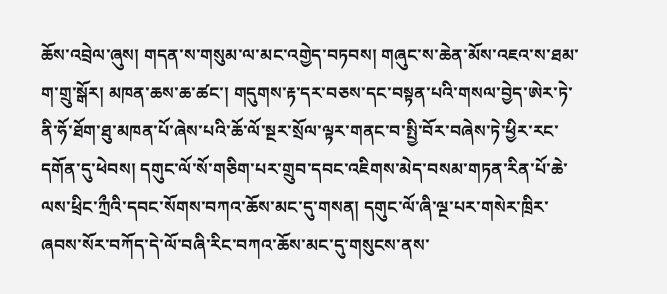ཆོས་འབྲེལ་ཞུས། གདན་ས་གསུམ་ལ་མང་འགྱེད་བཏབས། གཞུང་ས་ཆེན་མོས་འཇའ་ས་ཐམ་ག་གྲུ་སྒོར། མཁན་ཆས་ཆ་ཚང་། གདུགས་རྟ་དར་བཅས་དང་བསྟན་པའི་གསལ་བྱེད་ཨེར་ཏེ་ནི་ཧོ་ཐོག་ཐུ་མཁན་པོ་ཞེས་པའི་ཆོ་ལོ་སྔར་སྲོལ་ལྟར་གནང་བ་སྤྱི་བོར་བཞེས་ཏེ་ཕྱིར་རང་དགོན་དུ་ཕེབས། དགུང་ལོ་སོ་གཅིག་པར་གྲུབ་དབང་འཇིགས་མེད་བསམ་གཏན་རིན་པོ་ཆེ་ལས་ཕྲིང་ཀྲྀའི་དབང་སོགས་བཀའ་ཆོས་མང་དུ་གསན། དགུང་ལོ་ཞི་ལྔ་པར་གསེར་ཁྲིར་ཞབས་སོར་བཀོད་དེ་ལོ་བཞི་རིང་བཀའ་ཆོས་མང་དུ་གསུངས་ནས་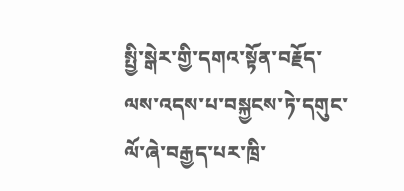སྤྱི་སྒེར་གྱི་དགའ་སྟོན་བརྗོད་ལས་འདས་པ་བསྐྱངས་ཏེ་དགུང་ལོ་ཞེ་བརྒྱད་པར་ཁྲི་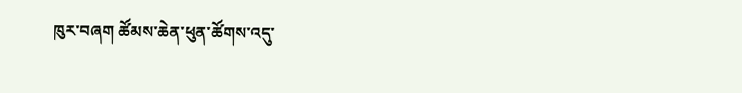ཁུར་བཞག ཚོམས་ཆེན་ཕུན་ཚོགས་འདུ་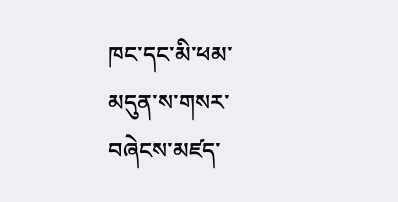ཁང་དང་མི་ཕམ་མདུན་ས་གསར་བཞེངས་མཛད་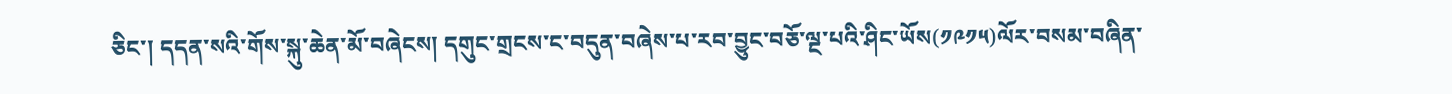ཅིང་། དདན་སའི་གོས་སྐུ་ཆེན་མོ་བཞེངས། དགུང་གྲངས་ང་བདུན་བཞེས་པ་རབ་བྱུང་བཅོ་ལྔ་པའི་ཤིང་ཡོས(༡༩༡༥)ལོར་བསམ་བཞིན་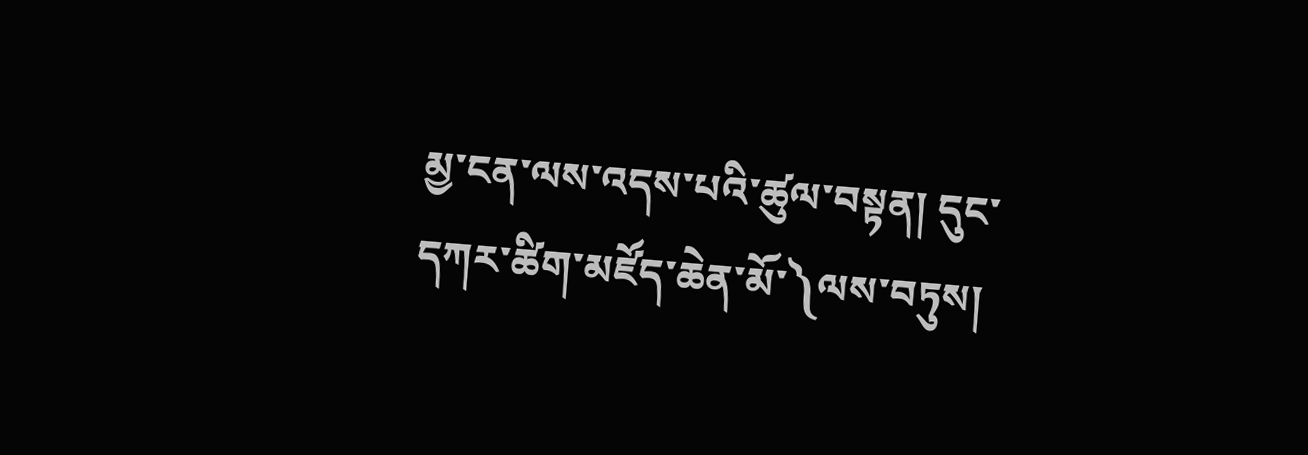མྱ་ངན་ལས་འདས་པའི་ཚུལ་བསྟན། དུང་དཀར་ཚིག་མཛོད་ཆེན་མོ་༽ལས་བཏུས།